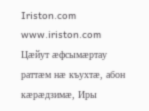Iriston.com
www.iriston.com
Цæйут æфсымæртау раттæм нæ къухтæ, абон кæрæдзимæ, Иры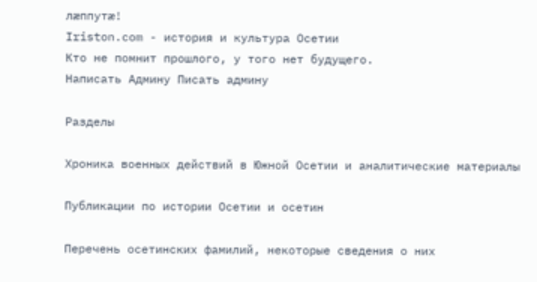лæппутæ!
Iriston.com - история и культура Осетии
Кто не помнит прошлого, у того нет будущего.
Написать Админу Писать админу

Разделы

Хроника военных действий в Южной Осетии и аналитические материалы

Публикации по истории Осетии и осетин

Перечень осетинских фамилий, некоторые сведения о них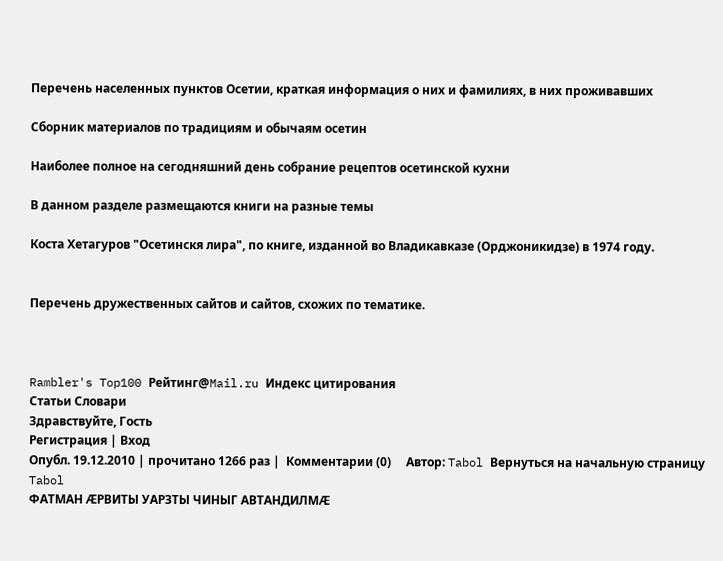Перечень населенных пунктов Осетии, краткая информация о них и фамилиях, в них проживавших

Сборник материалов по традициям и обычаям осетин

Наиболее полное на сегодняшний день собрание рецептов осетинской кухни

В данном разделе размещаются книги на разные темы

Коста Хетагуров "Осетинскя лира", по книге, изданной во Владикавказе (Орджоникидзе) в 1974 году.


Перечень дружественных сайтов и сайтов, схожих по тематике.



Rambler's Top100 Рейтинг@Mail.ru Индекс цитирования
Статьи Словари
Здравствуйте, Гость
Регистрация | Вход
Опубл. 19.12.2010 | прочитано 1266 раз |  Комментарии (0)     Автор: Tabol Вернуться на начальную страницу Tabol
ФАТМАН ÆРВИТЫ УАРЗТЫ ЧИНЫГ АВТАНДИЛМÆ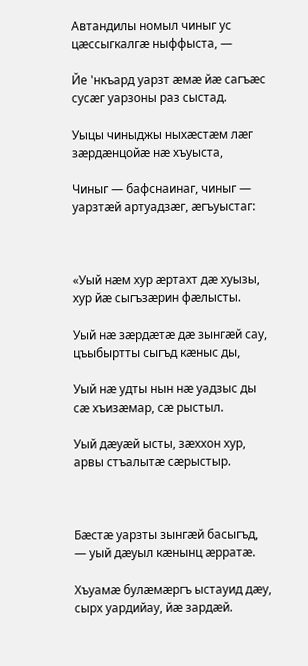Автандилы номыл чиныг ус цæссыгкалгæ ныффыста, —

Йе 'нкъард уарзт æмæ йæ сагъæс сусæг уарзоны раз сыстад.

Уыцы чиныджы ныхæстæм лæг зæрдæнцойæ нæ хъуыста,

Чиныг — бафснаинаг, чиныг — уарзтæй артуадзæг, æгъуыстаг:



«Уый нæм хур æртахт дæ хуызы, хур йæ сыгъзæрин фæлысты.

Уый нæ зæрдæтæ дæ зынгæй сау, цъыбыртты сыгъд кæныс ды,

Уый нæ удты нын нæ уадзыс ды сæ хъизæмар, сæ рыстыл.

Уый дæуæй ысты, зæххон хур, арвы стъалытæ сæрыстыр.



Бæстæ уарзты зынгæй басыгъд, — уый дæуыл кæнынц æрратæ.

Хъуамæ булæмæргъ ыстауид дæу, сырх уардийау, йæ зардæй.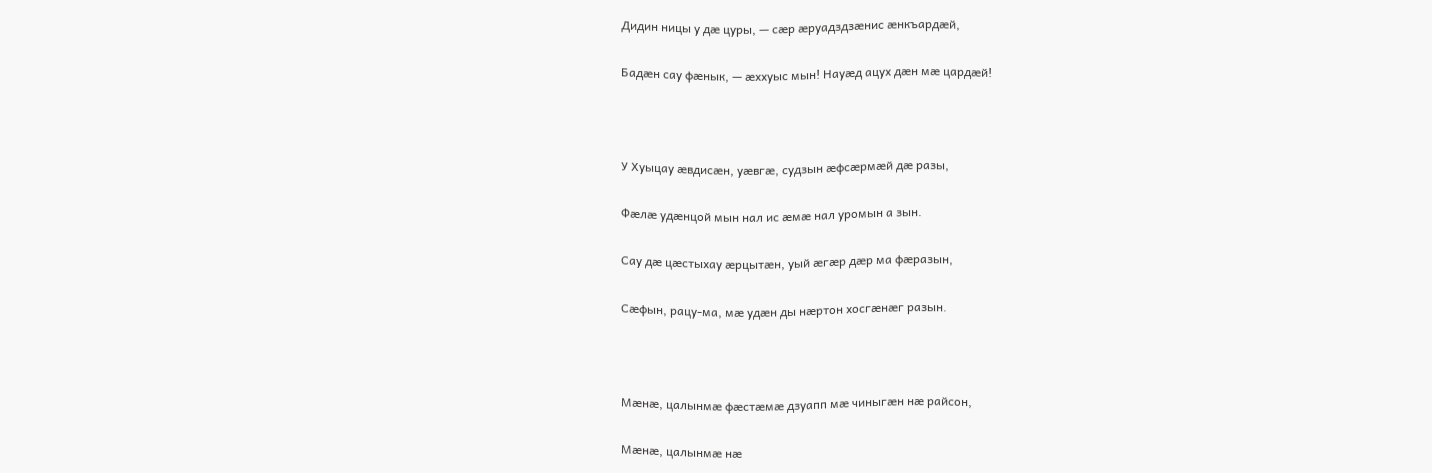Дидин ницы у дæ цуры, — сæр æруадздзæнис æнкъардæй,

Бадæн сау фæнык, — æххуыс мын! Науæд ацух дæн мæ цардæй!



У Хуыцау æвдисæн, уæвгæ, судзын æфсæрмæй дæ разы,

Фæлæ удæнцой мын нал ис æмæ нал уромын а зын.

Сау дæ цæстыхау æрцытæн, уый æгæр дæр ма фæразын,

Сæфын, рацу-ма, мæ удæн ды нæртон хосгæнæг разын.



Мæнæ, цалынмæ фæстæмæ дзуапп мæ чиныгæн нæ райсон,

Мæнæ, цалынмæ нæ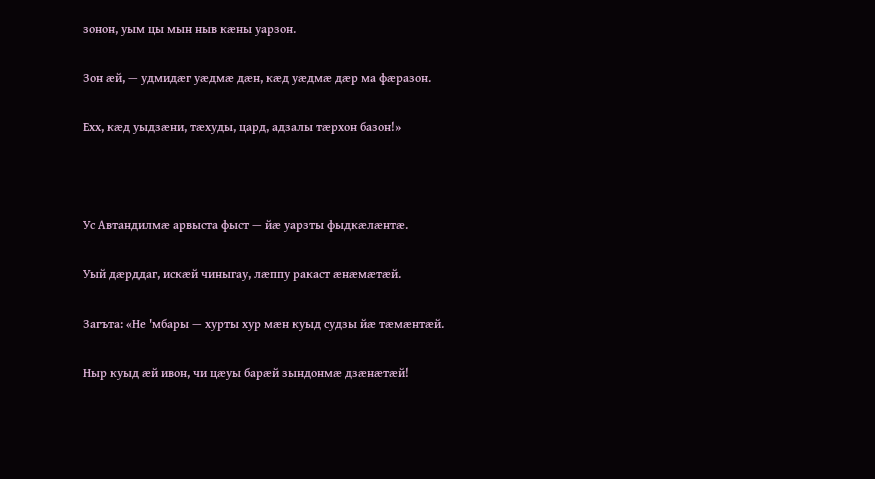зонон, уым цы мын ныв кæны уарзон.

Зон æй, — удмидæг уæдмæ дæн, кæд уæдмæ дæр ма фæразон.

Ехх, кæд уыдзæни, тæхуды, цард, адзалы тæрхон базон!»



Ус Автандилмæ арвыста фыст — йæ уарзты фыдкæлæнтæ.

Уый дæрддаг, искæй чиныгау, лæппу ракаст æнæмæтæй.

Загъта: «Не 'мбары — хурты хур мæн куыд судзы йæ тæмæнтæй.

Ныр куыд æй ивон, чи цæуы барæй зындонмæ дзæнæтæй!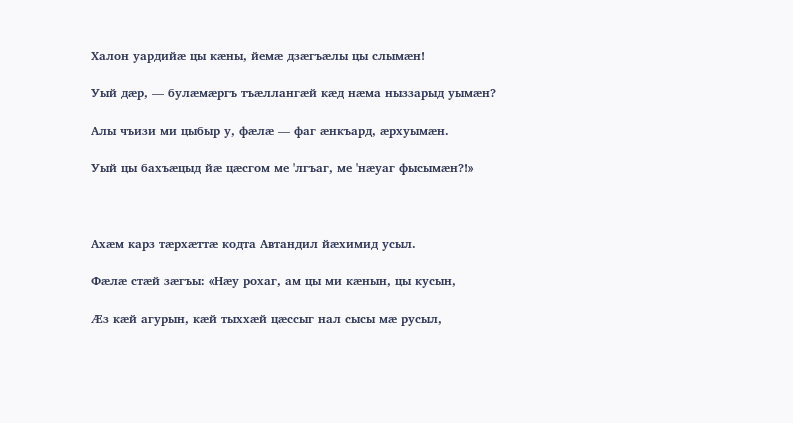Халон уардийæ цы кæны, йемæ дзæгъæлы цы слымæн!

Уый дæр, — булæмæргъ тъæллангæй кæд нæма ныззарыд уымæн?

Алы чъизи ми цыбыр у, фæлæ — фаг æнкъард, æрхуымæн.

Уый цы бахъæцыд йæ цæсгом ме 'лгъаг, ме 'нæуаг фысымæн?!»



Ахæм карз тæрхæттæ кодта Автандил йæхимид усыл.

Фæлæ стæй зæгъы: «Нæу рохаг, ам цы ми кæнын, цы кусын,

Æз кæй агурын, кæй тыххæй цæссыг нал сысы мæ русыл,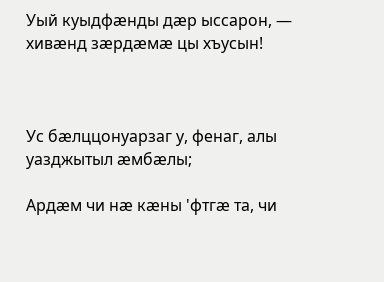Уый куыдфæнды дæр ыссарон, — хивæнд зæрдæмæ цы хъусын!



Ус бæлццонуарзаг у, фенаг, алы уазджытыл æмбæлы;

Ардæм чи нæ кæны 'фтгæ та, чи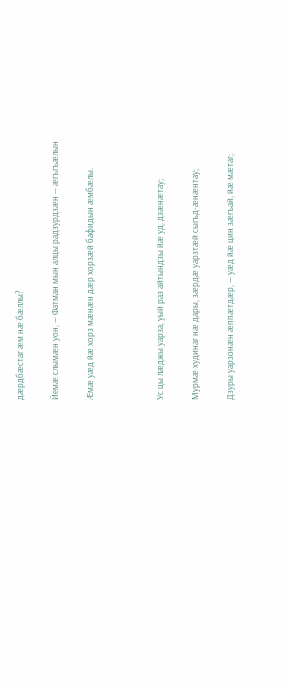дæрдбæстаг æм нæ бæллы?

Йемæ слымæн уон, — Фатман мын алцы радзурдзæн — æгъгъæлын

Æмæ уæд йæ хорз мæнæн дæр хорзæй бафидын æмбæлы.



Ус цы лæджы уарза, уый раз айтындзы йæ уд, дзæнæтау;

Мурмæ худинаг нæ дары, зæрдæ уарзтæй сыгъд-æнæнтау;

Дзуры уарзонæн æппæтдæр, — уæд йæ цин зæгъай, йæ мæтаг;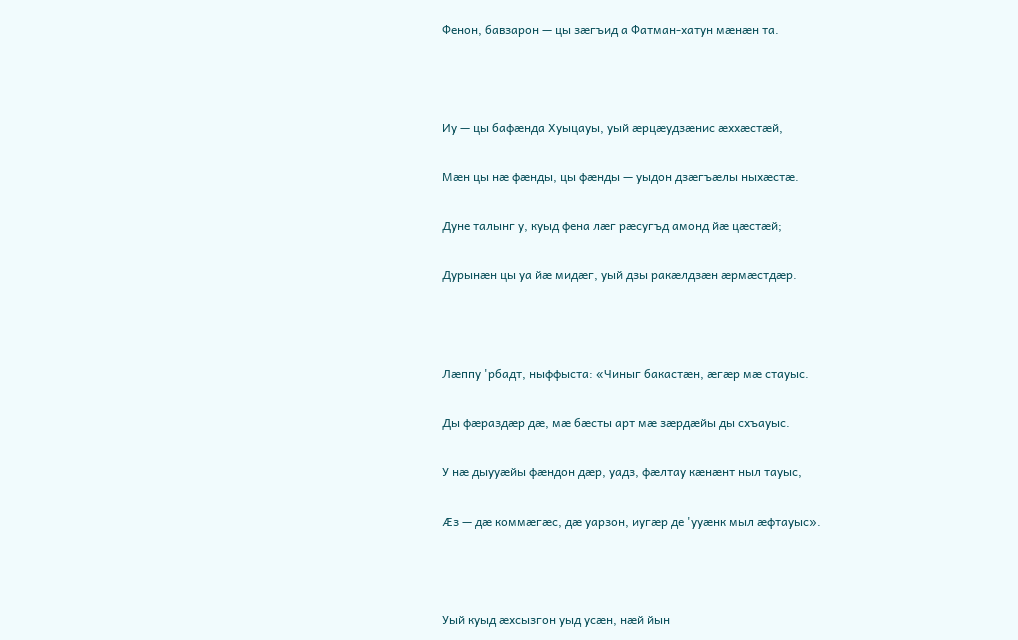Фенон, бавзарон — цы зæгъид а Фатман-хатун мæнæн та.



Иу — цы бафæнда Хуыцауы, уый æрцæудзæнис æххæстæй,

Мæн цы нæ фæнды, цы фæнды — уыдон дзæгъæлы ныхæстæ.

Дуне талынг у, куыд фена лæг рæсугъд амонд йæ цæстæй;

Дурынæн цы уа йæ мидæг, уый дзы ракæлдзæн æрмæстдæр.



Лæппу 'рбадт, ныффыста: «Чиныг бакастæн, æгæр мæ стауыс.

Ды фæраздæр дæ, мæ бæсты арт мæ зæрдæйы ды схъауыс.

У нæ дыууæйы фæндон дæр, уадз, фæлтау кæнæнт ныл тауыс,

Æз — дæ коммæгæс, дæ уарзон, иугæр де 'ууæнк мыл æфтауыс».



Уый куыд æхсызгон уыд усæн, нæй йын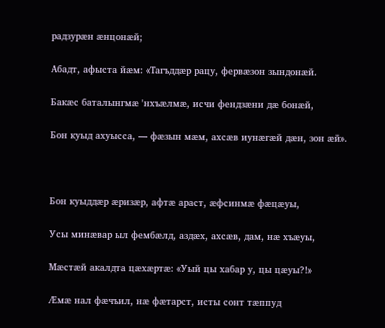радзурæн æнцонæй;

Абадт, афыста йæм: «Тагъддæр рацу, фервæзон зындонæй.

Бакæс баталынгмæ 'нхъæлмæ, исчи фендзæни дæ бонæй,

Бон куыд ахуысса, — фæзын мæм, ахсæв иунæгæй дæн, зон æй».



Бон куыддæр æризæр, афтæ араст, æфсинмæ фæцæуы,

Усы минæвар ыл фембæлд, аздæх, ахсæв, дам, нæ хъæуы,

Мæстæй акалдта цæхæртæ: «Уый цы хабар у, цы цæуы?!»

Æмæ нал фæчъил, нæ фæтарст, исты сонт тæппуд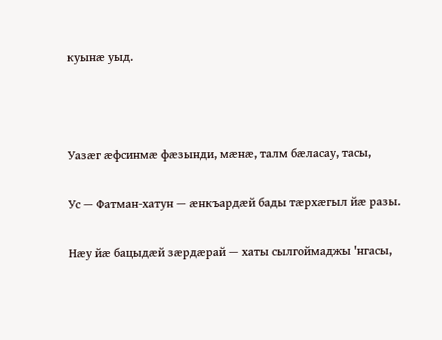куынæ уыд.



Уазæг æфсинмæ фæзынди, мæнæ, талм бæласау, тасы,

Ус — Фатман-хатун — æнкъардæй бады тæрхæгыл йæ разы.

Нæу йæ бацыдæй зæрдæрай — хаты сылгоймаджы 'нгасы,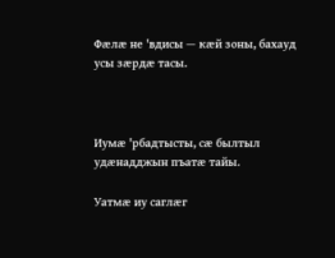Фæлæ не 'вдисы — кæй зоны, бахауд усы зæрдæ тасы.



Иумæ 'рбадтысты, сæ былтыл удæнадджын пъатæ тайы.

Уатмæ иу саглæг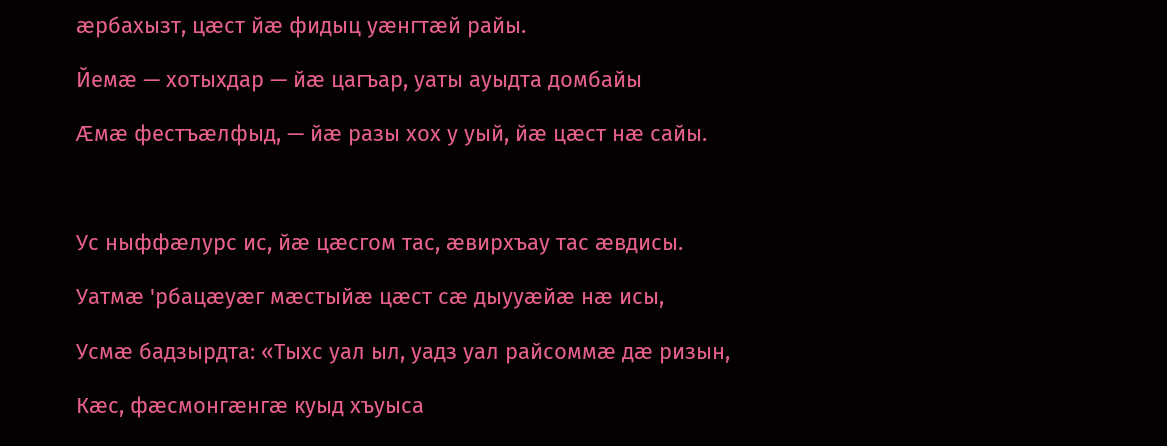æрбахызт, цæст йæ фидыц уæнгтæй райы.

Йемæ — хотыхдар — йæ цагъар, уаты ауыдта домбайы

Æмæ фестъæлфыд, — йæ разы хох у уый, йæ цæст нæ сайы.



Ус ныффæлурс ис, йæ цæсгом тас, æвирхъау тас æвдисы.

Уатмæ 'рбацæуæг мæстыйæ цæст сæ дыууæйæ нæ исы,

Усмæ бадзырдта: «Тыхс уал ыл, уадз уал райсоммæ дæ ризын,

Кæс, фæсмонгæнгæ куыд хъуыса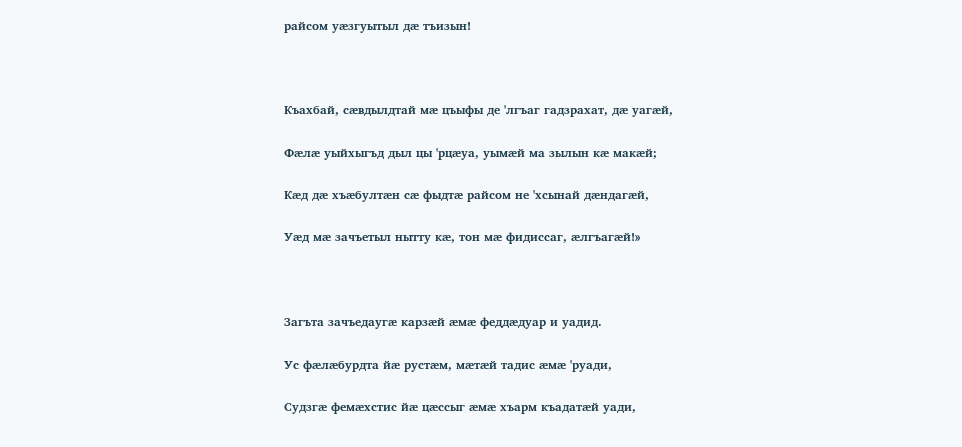райсом уæзгуытыл дæ тъизын!



Къахбай, сæвдылдтай мæ цъыфы де 'лгъаг гадзрахат, дæ уагæй,

Фæлæ уыйхыгъд дыл цы 'рцæуа, уымæй ма зылын кæ макæй;

Кæд дæ хъæбултæн сæ фыдтæ райсом не 'хсынай дæндагæй,

Уæд мæ зачъетыл нытту кæ, тон мæ фидиссаг, æлгъагæй!»



Загъта зачъедаугæ карзæй æмæ феддæдуар и уадид.

Ус фæлæбурдта йæ рустæм, мæтæй тадис æмæ 'руади,

Судзгæ фемæхстис йæ цæссыг æмæ хъарм къадатæй уади,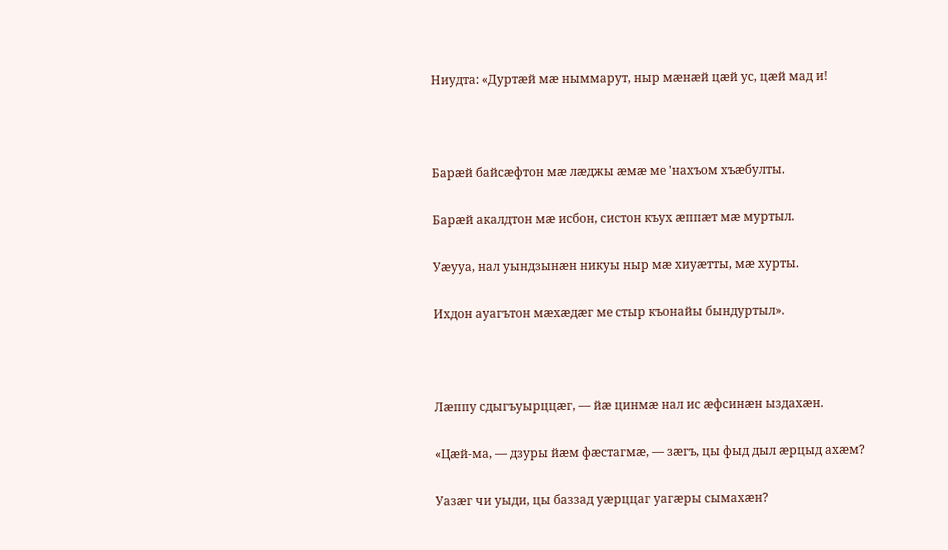Ниудта: «Дуртæй мæ ныммарут, ныр мæнæй цæй ус, цæй мад и!



Барæй байсæфтон мæ лæджы æмæ ме 'нахъом хъæбулты.

Барæй акалдтон мæ исбон, систон къух æппæт мæ муртыл.

Уæууа, нал уындзынæн никуы ныр мæ хиуæтты, мæ хурты.

Ихдон ауагътон мæхæдæг ме стыр къонайы бындуртыл».



Лæппу сдыгъуырццæг, — йæ цинмæ нал ис æфсинæн ыздахæн.

«Цæй-ма, — дзуры йæм фæстагмæ, — зæгъ, цы фыд дыл æрцыд ахæм?

Уазæг чи уыди, цы баззад уæрццаг уагæры сымахæн?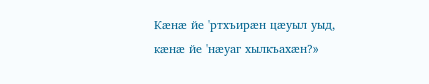Кæнæ йе 'ртхъирæн цæуыл уыд, кæнæ йе 'нæуаг хылкъахæн?»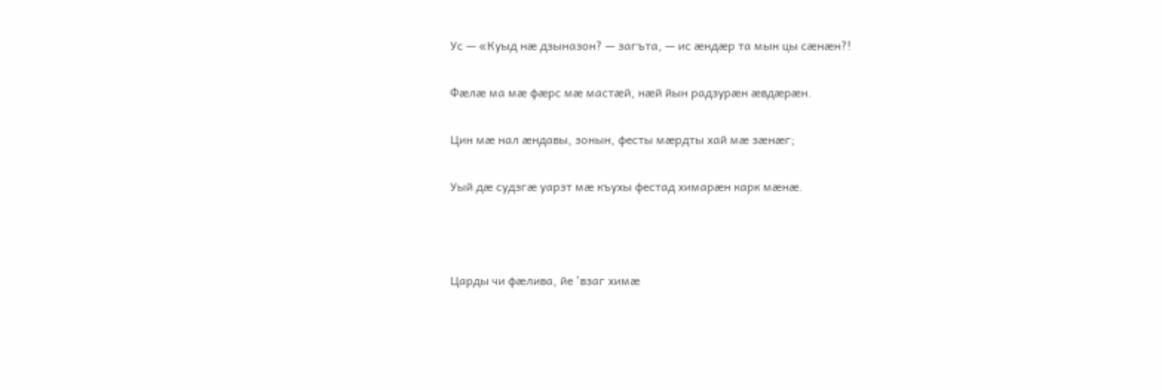Ус — «Куыд нæ дзыназон? — загъта, — ис æндæр та мын цы сæнæн?!

Фæлæ ма мæ фæрс мæ мастæй, нæй йын радзурæн æвдæрæн.

Цин мæ нал æндавы, зонын, фесты мæрдты хай мæ зæнæг;

Уый дæ судзгæ уарзт мæ къухы фестад химарæн карк мæнæ.



Царды чи фæлива, йе 'взаг химæ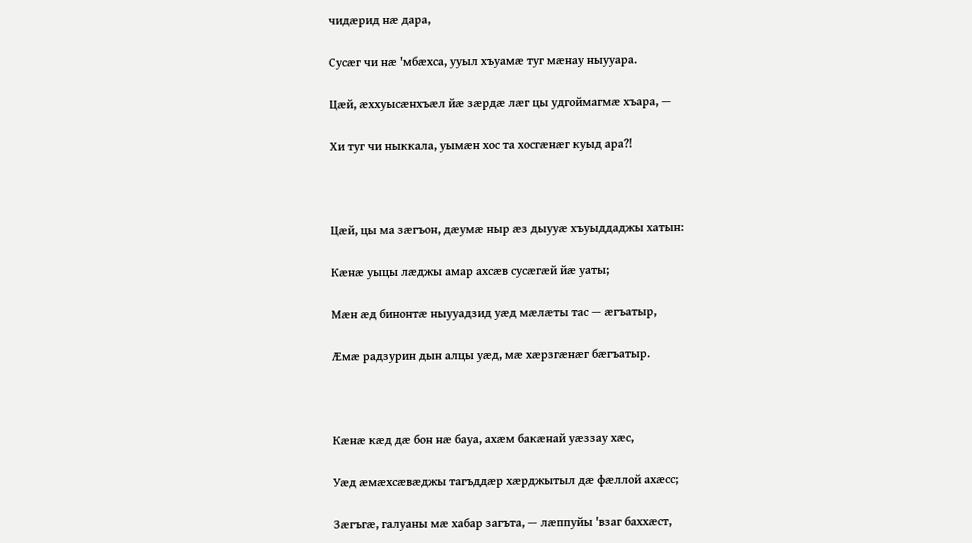чидæрид нæ дара,

Сусæг чи нæ 'мбæхса, ууыл хъуамæ туг мæнау ныууара.

Цæй, æххуысæнхъæл йæ зæрдæ лæг цы удгоймагмæ хъара, —

Хи туг чи ныккала, уымæн хос та хосгæнæг куыд ара?!



Цæй, цы ма зæгъон, дæумæ ныр æз дыууæ хъуыддаджы хатын:

Кæнæ уыцы лæджы амар ахсæв сусæгæй йæ уаты;

Мæн æд бинонтæ ныууадзид уæд мæлæты тас — æгъатыр,

Æмæ радзурин дын алцы уæд, мæ хæрзгæнæг бæгъатыр.



Кæнæ кæд дæ бон нæ бауа, ахæм бакæнай уæззау хæс,

Уæд æмæхсæвæджы тагъддæр хæрджытыл дæ фæллой ахæсс;

Зæгъгæ, галуаны мæ хабар загъта, — лæппуйы 'взаг баххæст,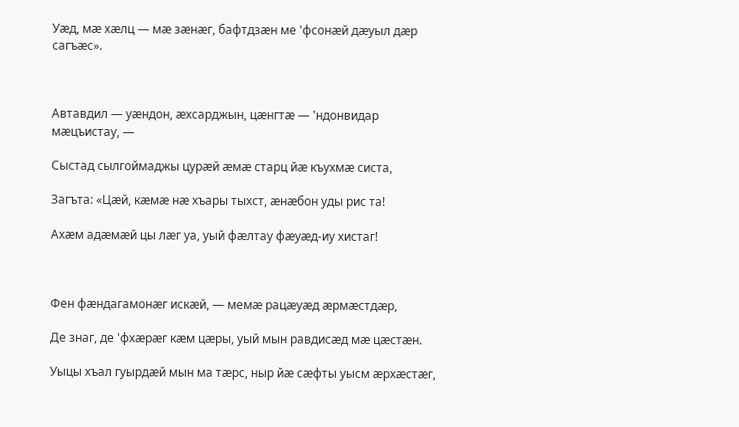Уæд, мæ хæлц — мæ зæнæг, бафтдзæн ме 'фсонæй дæуыл дæр сагъæс».



Автавдил — уæндон, æхсарджын, цæнгтæ — 'ндонвидар мæцъистау, —

Сыстад сылгоймаджы цурæй æмæ старц йæ къухмæ систа,

Загъта: «Цæй, кæмæ нæ хъары тыхст, æнæбон уды рис та!

Ахæм адæмæй цы лæг уа, уый фæлтау фæуæд-иу хистаг!



Фен фæндагамонæг искæй, — мемæ рацæуæд æрмæстдæр,

Де знаг, де 'фхæрæг кæм цæры, уый мын равдисæд мæ цæстæн.

Уыцы хъал гуырдæй мын ма тæрс, ныр йæ сæфты уысм æрхæстæг,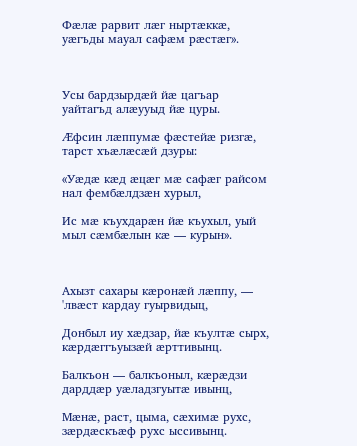Фæлæ рарвит лæг ныртæккæ, уæгъды мауал сафæм рæстæг».



Усы бардзырдæй йæ цагъар уайтагъд алæууыд йæ цуры.

Æфсин лæппумæ фæстейæ ризгæ, тарст хъæлæсæй дзуры:

«Уæдæ кæд æцæг мæ сафæг райсом нал фембæлдзæн хурыл,

Ис мæ къухдарæн йæ къухыл, уый мыл сæмбæлын кæ — курын».



Ахызт сахары кæронæй лæппу, — 'лвæст кардау гуырвидыц,

Донбыл иу хæдзар, йæ къултæ сырх, кæрдæггъуызæй æрттивынц.

Балкъон — балкъоныл, кæрæдзи дарддæр уæладзгуытæ ивынц,

Мæнæ, раст, цыма, сæхимæ рухс, зæрдæскъæф рухс ыссивынц.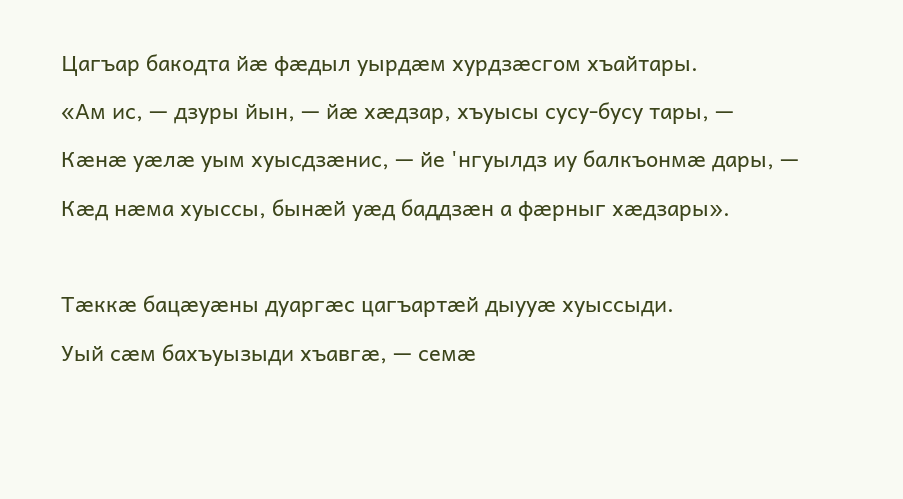Цагъар бакодта йæ фæдыл уырдæм хурдзæсгом хъайтары.

«Ам ис, — дзуры йын, — йæ хæдзар, хъуысы сусу-бусу тары, —

Кæнæ уæлæ уым хуысдзæнис, — йе 'нгуылдз иу балкъонмæ дары, —

Кæд нæма хуыссы, бынæй уæд баддзæн а фæрныг хæдзары».



Тæккæ бацæуæны дуаргæс цагъартæй дыууæ хуыссыди.

Уый сæм бахъуызыди хъавгæ, — семæ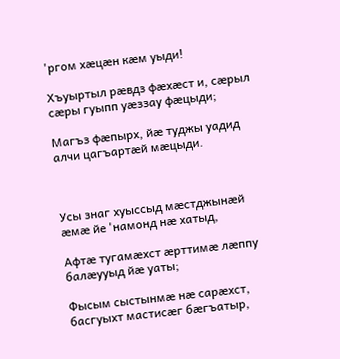'ргом хæцæн кæм уыди!

Хъуыртыл рæвдз фæхæст и, сæрыл сæры гуыпп уæззау фæцыди;

Магъз фæпырх, йæ туджы уадид алчи цагъартæй мæцыди.



Усы знаг хуыссыд мæстджынæй æмæ йе 'намонд нæ хатыд,

Афтæ тугамæхст æрттимæ лæппу балæууыд йæ уаты;

Фысым сыстынмæ нæ сарæхст, басгуыхт мастисæг бæгъатыр,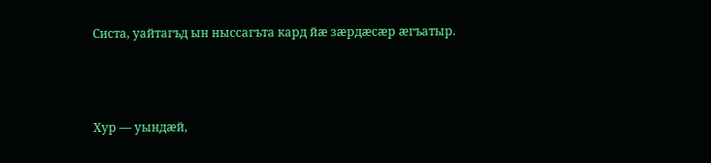Систа, уайтагъд ын ныссагъта кард йæ зæрдæсæр æгъатыр.



Хур — уындæй,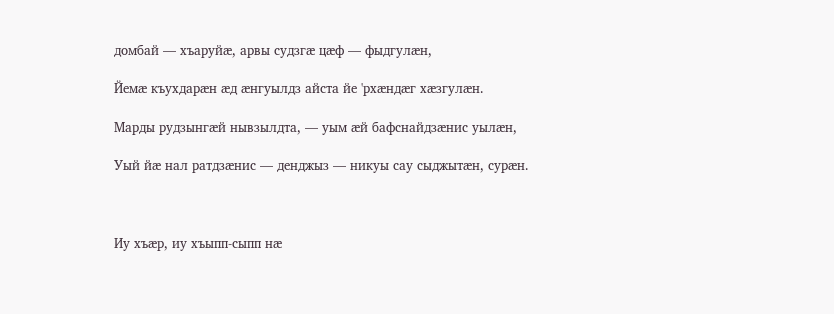домбай — хъаруйæ, арвы судзгæ цæф — фыдгулæн,

Йемæ къухдарæн æд æнгуылдз айста йе 'рхæндæг хæзгулæн.

Марды рудзынгæй нывзылдта, — уым æй бафснайдзæнис уылæн,

Уый йæ нал ратдзæнис — денджыз — никуы сау сыджытæн, сурæн.



Иу хъæр, иу хъыпп-сыпп нæ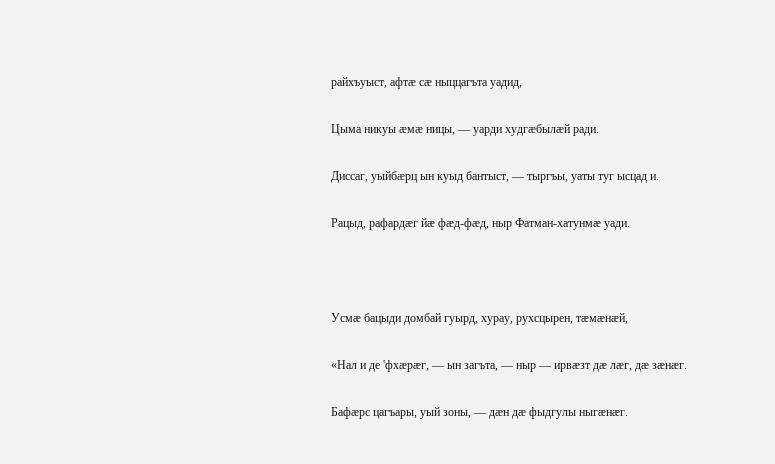райхъуыст, афтæ сæ ныццагъта уадид,

Цыма никуы æмæ ницы, — уарди худгæбылæй ради.

Диссаг, уыйбæрц ын куыд бантыст, — тыргъы, уаты туг ысцад и.

Рацыд, рафардæг йæ фæд-фæд, ныр Фатман-хатунмæ уади.



Усмæ бацыди домбай гуырд, хурау, рухсцырен, тæмæнæй,

«Нал и де 'фхæрæг, — ын загъта, — ныр — ирвæзт дæ лæг, дæ зæнæг.

Бафæрс цагъары, уый зоны, — дæн дæ фыдгулы ныгæнæг.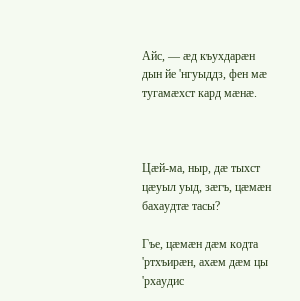Айс, — æд къухдарæн дын йе 'нгуыддз, фен мæ тугамæхст кард мæнæ.



Цæй-ма, ныр, дæ тыхст цæуыл уыд, зæгъ, цæмæн бахаудтæ тасы?

Гъе, цæмæн дæм кодта 'ртхъирæн, ахæм дæм цы 'рхаудис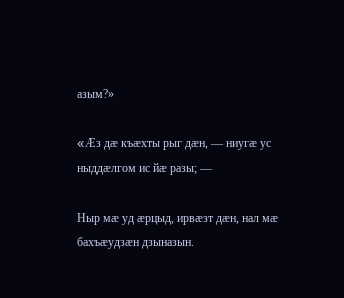азым?»

«Æз дæ къæхты рыг дæн, — ниугæ ус ныддæлгом ис йæ разы; —

Ныр мæ уд æрцыд, ирвæзт дæн, нал мæ бахъæудзæн дзыназын.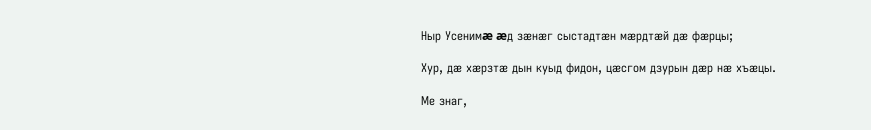Ныр Усенимæ æд зæнæг сыстадтæн мæрдтæй дæ фæрцы;

Хур, дæ хæрзтæ дын куыд фидон, цæсгом дзурын дæр нæ хъæцы.

Ме знаг,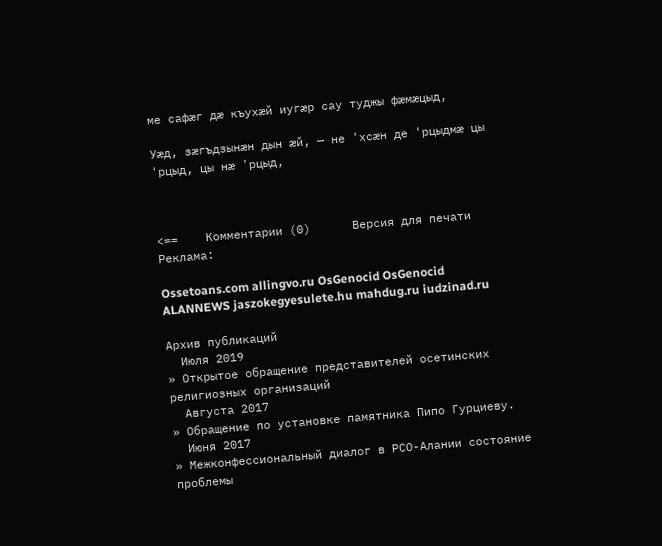ме сафæг дæ къухæй иугæр сау туджы фæмæцыд,

Уæд, зæгъдзынæн дын æй, — не 'хсæн де 'рцыдмæ цы 'рцыд, цы нæ 'рцыд,



<==    Комментарии (0)      Версия для печати
Реклама:

Ossetoans.com allingvo.ru OsGenocid OsGenocid ALANNEWS jaszokegyesulete.hu mahdug.ru iudzinad.ru

Архив публикаций
  Июля 2019
» Открытое обращение представителей осетинских религиозных организаций
  Августа 2017
» Обращение по установке памятника Пипо Гурциеву.
  Июня 2017
» Межконфессиональный диалог в РСО-Алании состояние проблемы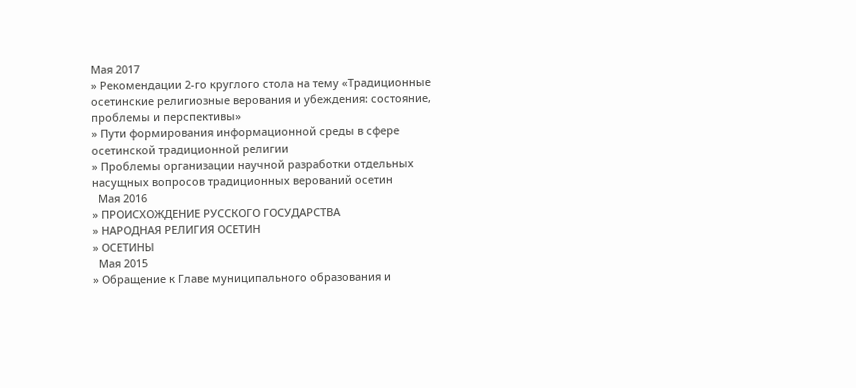Мая 2017
» Рекомендации 2-го круглого стола на тему «Традиционные осетинские религиозные верования и убеждения: состояние, проблемы и перспективы»
» Пути формирования информационной среды в сфере осетинской традиционной религии
» Проблемы организации научной разработки отдельных насущных вопросов традиционных верований осетин
  Мая 2016
» ПРОИСХОЖДЕНИЕ РУССКОГО ГОСУДАРСТВА
» НАРОДНАЯ РЕЛИГИЯ ОСЕТИН
» ОСЕТИНЫ
  Мая 2015
» Обращение к Главе муниципального образования и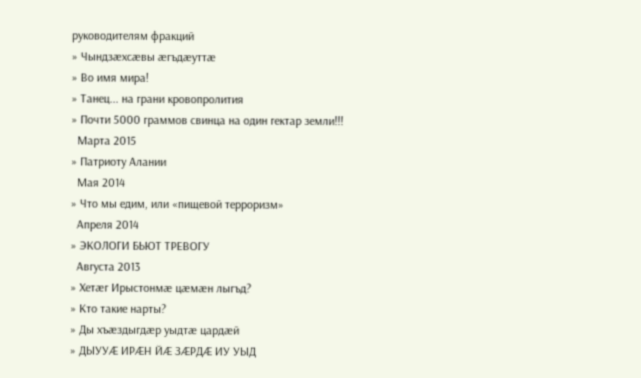руководителям фракций
» Чындзӕхсӕвы ӕгъдӕуттӕ
» Во имя мира!
» Танец... на грани кровопролития
» Почти 5000 граммов свинца на один гектар земли!!!
  Марта 2015
» Патриоту Алании
  Мая 2014
» Что мы едим, или «пищевой терроризм»
  Апреля 2014
» ЭКОЛОГИ БЬЮТ ТРЕВОГУ
  Августа 2013
» Хетӕг Ирыстонмӕ цӕмӕн лыгъд?
» Кто такие нарты?
» Ды хъæздыгдæр уыдтæ цардæй
» ДЫУУӔ ИРӔН ЙӔ ЗӔРДӔ ИУ УЫД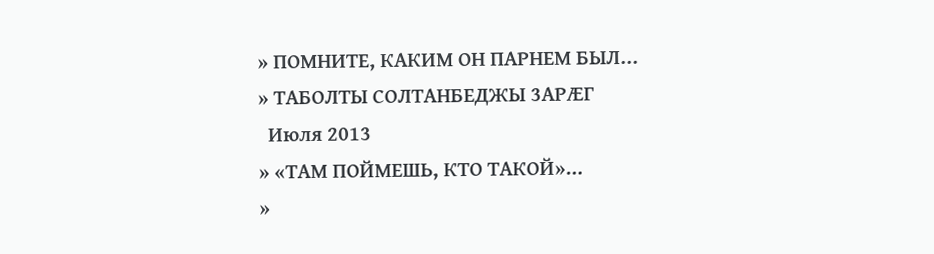» ПОМНИТЕ, КАКИМ ОН ПАРНЕМ БЫЛ...
» ТАБОЛТЫ СОЛТАНБЕДЖЫ 3АРӔГ
  Июля 2013
» «ТАМ ПОЙМЕШЬ, КТО ТАКОЙ»…
»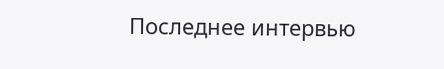Последнее интервью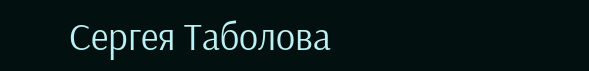Сергея Таболова